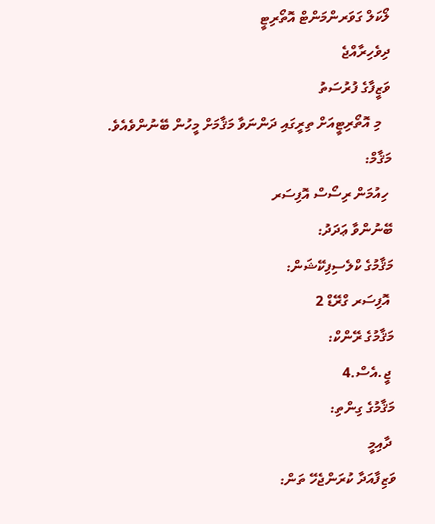ލޯކަލް ގަވަރންމަންޓް އޮތޯރިޓީ
ދިވެހިރާއްޖެ
ވަޒީފާގެ ފުރުސަތު
   މި އޮތޯރިޓީއަށް ތިރީގައި ދަންނަވާ މަޤާމަށް މީހުން ބޭނުންވެއެވެ.
މަޤާމް:
 ހިއުމަން ރިސޯސް އޮފިސަރ
ބޭނުންވާ ޢަދަދު:
މަޤާމުގެ ކްލެސިފިކޭޝަން:
 އޮފިސަރ ގްރޭޑް 2
މަޤާމުގެ ރޭންކް:
 ޖީ.އެސް.4
މަޤާމުގެ ގިންތި:
 ދާއިމީ
ވަޒިފާއަދާ ކުރަންޖެހޭ ތަން: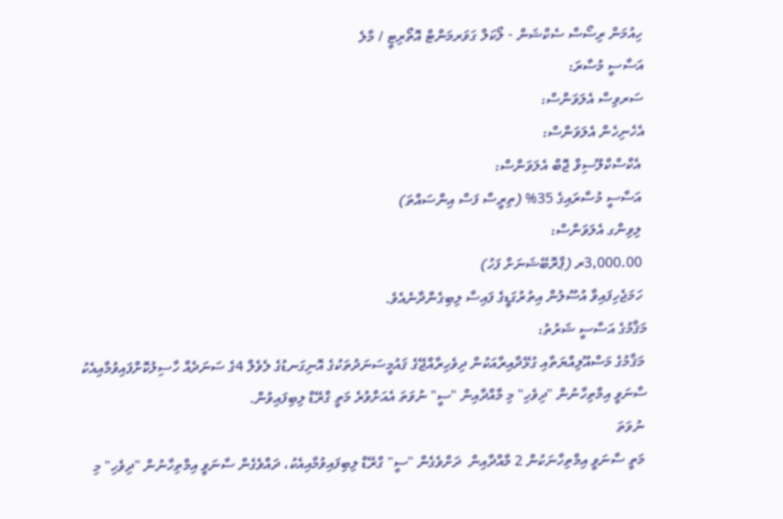ހިއުމަން ރިސޯސް ސެކްޝަން - ލޯކަލް ގަވަރމަންޓް އޮތޯރިޓީ / މާލެ
އަސާސީ މުސާރަ:
ސަރވިސް އެލަވަންސް:
އެހެނިހެން އެލަވަންސް:
 އެކްސްކްލޫސިވް ޖޮބް އެލަވަންސް:
 އަސާސީ މުސާރައިގެ 35% (ތިރީސް ފަސް އިންސައްތަ)
 ލިވިންގ އެލަވަންސް:
 3,000.00ރ (ޕްރޮބޭޝަނަށް ފަހު)
 ހަމަޖެހިފައިވާ އުސޫލުން އިތުރުގަޑީގެ ފައިސާ ލިބިގެންދާނެއެވެ.
މަޤާމުގެ އަސާސީ ޝަރުތު:
 މަޤާމުގެ މަސްއޫލިއްޔަތާއި ގުޅޭދާއިރާއަކުން ދިވެހިރާއްޖޭގެ ޤައުމީސަނަދުތަކުގެ އޮނިގަނޑުގެ ލެވެލް 4ގެ ސަނަދެއް ހާސިލުކޮށްފައިވުމާއިއެކު ސާނަވީ އިމްތިހާނުން "ދިވެހި" މި މާއްދާއިން "ސީ" ނުވަތަ އެއަށްވުރެ މަތީ ގްރޭޑް ލިބިފައިވުން.
 ނުވަތަ
 މަތީ ސާނަވީ އިމްތިހާނަކުން 2 މާއްދާއިން  ދަށްވެގެން "ސީ" ގްރޭޑް ލިބިފައިވުމާއިއެކު، ދައްވެގެން ސާނަވީ އިމްތިހާނުން "ދިވެހި" މި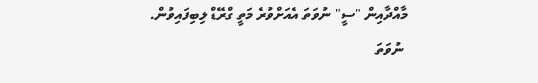މާއްދާއިން "ސީ" ނުވަތަ އެއަށްވުރެ މަތީ ގްރޭޑް ލިބިފައިވުން.
 ނުވަތަ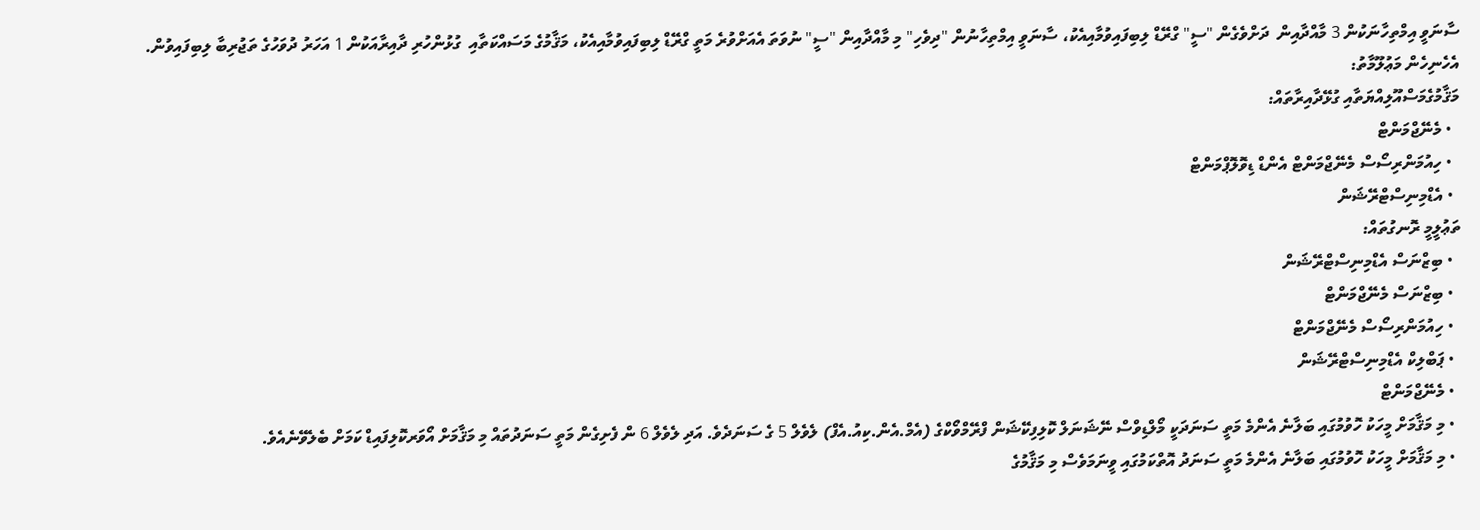ސާނަވީ އިމްތިހާނަކުން 3 މާއްދާއިން  ދަށްވެގެން "ސީ" ގްރޭޑް ލިބިފައިވުމާއިއެކު، ސާނަވީ އިމްތިހާނުން "ދިވެހި" މި މާއްދާއިން "ސީ" ނުވަތަ އެއަށްވުރެ މަތީ ގްރޭޑް ލިބިފައިވުމާއިއެކު، މަޤާމުގެ މަސައްކަތާއި  ގުޅުންހުރި ދާއިރާއަކުން 1 އަހަރު ދުވަހުގެ ތަޖުރިބާ ލިބިފައިވުން.
އެހެނިހެން މަޢުލޫމާތު:
މަޤާމުގެމަސްއޫލިއްޔަތާއި ގުޅޭދާއިރާތައް:
  • މެނޭޖްމަންޓް
  • ހިއުމަންރިސޯސް މެނޭޖްމަންޓް އެންޑް ޑިވޮލޮޕްމަންޓް
  • އެޑްމިނިސްޓްރޭޝަން
ތަޢުލީމީ ރޮނގުތައް:
  • ބިޒްނަސް އެޑްމިނިސްޓްރޭޝަން
  • ބިޒްނަސް މެނޭޖްމަންޓް
  • ހިއުމަންރިސޯސް މެނޭޖްމަންޓް
  • ޕަބްލިކް އެޑްމިނިސްޓްރޭޝަން
  • މެނޭޖްމަންޓް
  • މި މަޤާމަށް މީހަކު ހޮވުމުގައި ބަލާނެ އެންމެ މަތީ ސަނަދަކީ މޯލްޑިވްސް ނޭޝަނަލް ކޮލިފިކޭޝަން ފްރޭމްވޯކްގެ (އެމް.އެން.ކިއު.އެފް) ލެވެލް 5 ގެ ސަނަދެވެ. އަދި ލެވެލް 6 ން ފެށިގެން މަތީ ސަނަދުތައް މި މަޤާމަށް އޯވަރކޮލިފައިޑް ކަމަށް ބެލެވޭނެއެވެ.
  • މި މަޤާމަށް މީހަކު ހޮވުމުގައި ބަލާނެ އެންމެ މަތީ ސަނަދު އޮތްކަމުގައި ވީނަމަވެސް މި މަޤާމުގެ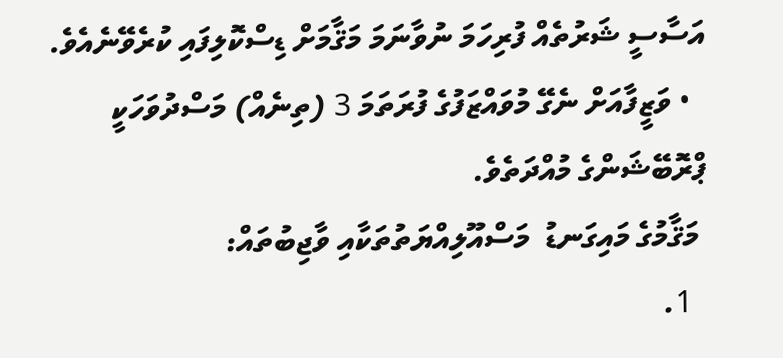އަސާސީ ޝަރުތެއް ފުރިހަމަ ނުވާނަމަ މަޤާމަށް ޑިސްކޮލިފައި ކުރެވޭނެއެވެ.
  • ވަޒީފާއަށް ނެގޭ މުވައްޒަފުގެ ފުރަތަމަ 3 (ތިނެއް) މަސްދުވަހަކީ ޕްރޮބޭޝަންގެ މުއްދަތެވެ.
 މަޤާމުގެ މައިގަނޑު  މަސްއޫލިއްޔަތުތަކާއި ވާޖިބުތައް:
  1.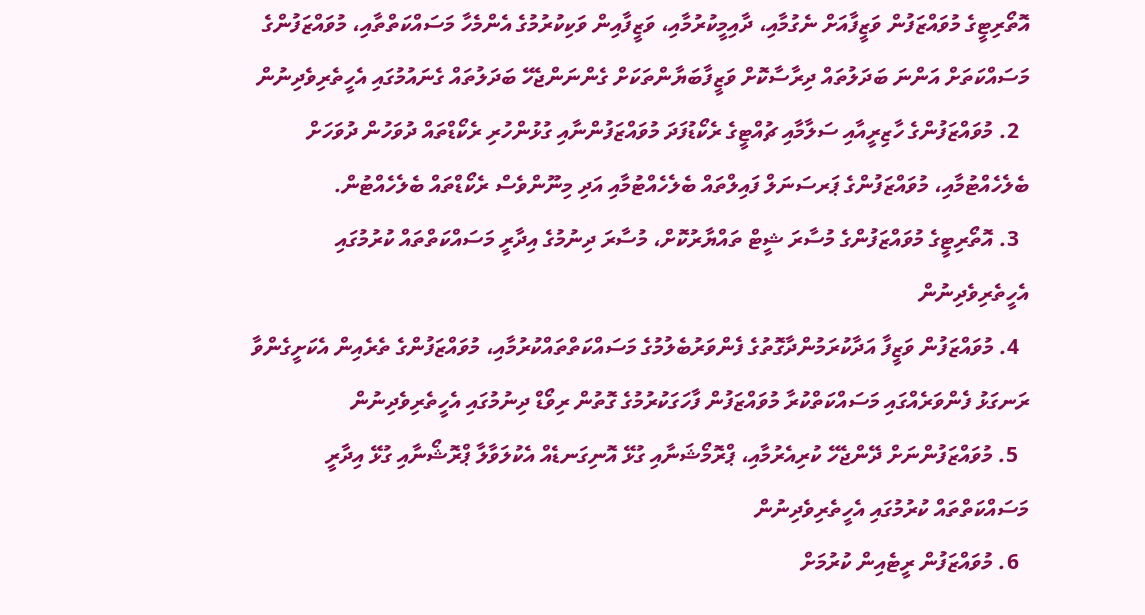އޮތޯރިޓީގެ މުވައްޒަފުން ވަޒީފާއަށް ނެގުމާއި، ދާއިމީކުރުމާއި، ވަޒީފާއިން ވަކިކުރުމުގެ އެންމެހާ މަސައްކަތްތާއި، މުވައްޒަފުންގެ މަސައްކަތަށް އަންނަ ބަދަލުތައް ދިރާސާކޮށް ވަޒީފާބަޔާންތަކަށް ގެންނަންޖެހޭ ބަދަލުތައް ގެނައުމުގައި އެހީތެރިވެދިނުން
  2. މުވައްޒަފުންގެ ހާޒިރީއާއި ސަލާމާއި ޗުއްޓީގެ ރެކޯޑުފަދަ މުވައްޒަފުންނާއި ގުޅުންހުރި ރެކޯޑްތައް ދުވަހުން ދުވަހަށް ބެލެހެއްޓުމާއި، މުވައްޒަފުންގެ ޕަރސަނަލް ފައިލްތައް ބެލެހެއްޓުމާއި އަދި މިނޫންވެސް ރެކޯޑްތައް ބެލެހެއްޓުން.
  3. އޮތޯރިޓީގެ މުވައްޒަފުންގެ މުސާރަ ޝީޓް ތައްޔާރުކޮށް، މުސާރަ ދިނުމުގެ އިދާރީ މަސައްކަތްތައް ކުރުމުގައި އެހީތެރިވެދިނުން
  4. މުވައްޒަފުން ވަޒީފާ އަދާކުރަމުންދާގޮތުގެ ފެންވަރުބެލުމުގެ މަސައްކަތްތައްކުރުމާއި، މުވައްޒަފުންގެ ތެރެއިން އެކަށީގެންވާ ރަނގަޅު ފެންވަރެއްގައި މަސައްކަތްކުރާ މުވައްޒަފުން ފާހަގަކުރުމުގެ ގޮތުން ރިވޯޑް ދިނުމުގައި އެހީތެރިވެދިނުން
  5. މުވައްޒަފުންނަށް ދޭންޖެހޭ ކުރިއެރުމާއި، ޕްރޮމޯޝަނާއި ގުޅޭ އޮނިގަނޑެއް އެކުލަވާލާ ޕްރޮޝޯނާއި ގުޅޭ އިދާރީ މަސައްކަތްތައް ކުރުމުގައި އެހީތެރިވެދިނުން
  6. މުވައްޒަފުން ރީޓެއިން ކުރުމަށް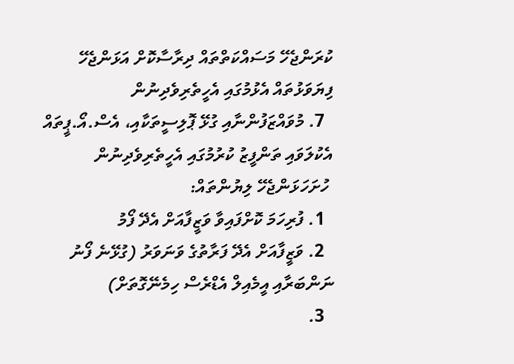ކުރަންޖެހޭ މަސައްކަތްތައް ދިރާސާކޮށް އަޅަންޖެހޭ ފިޔަވަޅުތައް އެޅުމުގައި އެހީތެރިވެދިނުން
  7. މުވައްޒަފުންނާއި ގުޅޭ ޕޮލިސީތަކާއި، އެސް.އޯ.ޕީތައް އެކުލަވައި ތަންފީޒު ކުރުމުގައި އެހީތެރިވެދިނުން
 ހުށަހަޅަންޖެހޭ ލިޔުންތައް:
  1. ފުރިހަމަ ކޮށްފައިވާ ވަޒީފާއަށް އެދޭ ފޯމު
  2. ވަޒީފާއަށް އެދޭ ފަރާތުގެ ވަނަވަރު (ގުޅޭނެ ފޯނު ނަންބަރާއި އީމެއިލް އެޑްރެސް ހިމެނޭގޮތަށް)
  3.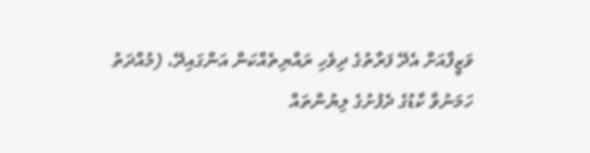ވަޒީފާއަށް އެދޭ ފަރާތުގެ ދިވެހި ރައްޔިތެއްކަން އަންގައިދޭ، (މުއްދަތު ހަމަނުވާ ކާޑުގެ ދެފުށުގެ ލިޔުންތައް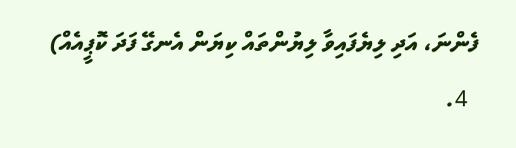ފެންނަ، އަދި ލިޔެފައިވާ ލިޔުންތައް ކިޔަން އެނގޭ ފަދަ ކޮޕީއެއް)
  4.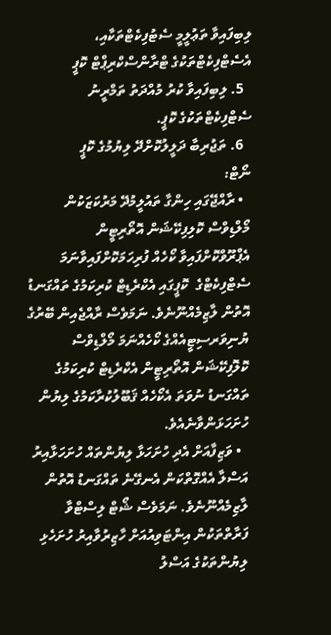ލިބިފައިވާ ތަޢުލީމީ ސެޓުފިކެޓްތަކާއި، އެސެޓްފިކެޓްތަކުގެ ޓްރާންސްކްރިޕްޓް ކޮޕީ
  5. ލިބިފައިވާ ކުރު މުއްދަތު ތަމްރީނު ސެޓްފިކެޓްތަކުގެ ކޮޕީ.
  6. ތަޖުރިބާ ދަލީލުކޮށްދޭ ލިޔުމުގެ ކޮޕީ
ނޯޓް:
  • ރާއްޖޭގައި ހިންގާ ތައުލީމުދޭ މަރުކަޒަކުން މޯލްޑިވްސް ކޮލިފިކޭޝަން އޮތޯރިޓީން އެޕްރޫވްކޮށްފައިވާ ކޯހެއް ފުރިހަމަކޮށްފައިވާނަމަ ސެޓްފިކެޓްގެ  ކޮޕީގައި އެކްރެޑިޓް ކުރިކަމުގެ ތައްގަނޑު އޮތުން ލާޒިމެއްނޫނެވެ. ނަމަވެސް ރާއްޖެއިން ބޭރުގެ ޔުނިވަރސިޓީއެއްގެ ކޯހެއްނަމަ މޯލްޑިވްސް ކޮލޮފިކޭޝަން އޮތޯރިޓީން އެކްރެޑިޓް ކުރިކަމުގެ  ތައްގަނޑު ނުވަތަ އެކޯހެއް ޤަބޫލުކުރާކަމުގެ ލިޔުން ހުށަހަޅަންވާނެއެވެ.
  • ވަޒިފާއަށް އެދި ހުށަހަޅާ ލިޔުންތައް ހުށަހަޅާއިރު އަސްލާ އެއްގޮތްކަން އެނގޭނެ ތައްގަނޑު އޮތުން ލާޒިމެއްނޫނެވެ. ނަމަވެސް ޝޯޓް ލިސްޓްވާ ފަރާތްތަކުން އިންޓަވިއުއަށް ހާޒިރުވާއިރު ހުށަހެޅި ލިޔުންތަކުގެ އަސްލު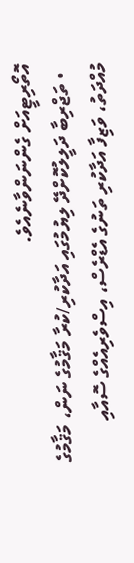އޮތޯރިޓީއަށް ގެންނަންވާނެއެވެ.
  • ތަޖްރިބާ ދަލީލުކޮށްދޭ ލިޔުމުގައި އަދާކުރި/ކުރާ މަޤާމުގެ ނަން، މަޤާމުގެ މުއްދަތު، ވަޒިފާ އަދާކުރި ތަނުގެ އެޑްރެސް، އިސްވެރިއެއްގެ ސޮއާއި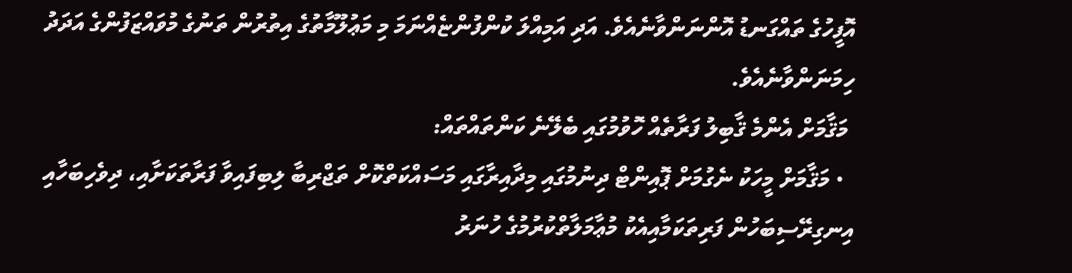އޮފީހުގެ ތައްގަނޑު އޮންނަންވާނެއެވެ. އަދި އަމިއްލަ ކުންފުންޏެއްނަމަ މި މަޢުލޫމާތުގެ އިތުރުން ތަނުގެ މުވައްޒަފުންގެ އަދަދު ހިމަނަންވާނެއެވެ.
 މަޤާމަށް އެންމެ ޤާބިލު ފަރާތެއް ހޮވުމުގައި ބެލޭނެ ކަންތައްތައް:
  • މަޤާމަށް މީހަކު ނެގުމަށް ޕޮއިންޓް ދިނުމުގައި މިދާއިރާގައި މަސައްކަތްކޮށް ތަޖްރިބާ ލިބިފައިވާ ފަރާތަކަށާއި، ދިވެހިބަހާއި އިނގިރޭސިބަހުން ފަރިތަކަމާއިއެކު މުޢާމަލާތްކުރުމުގެ ހުނަރު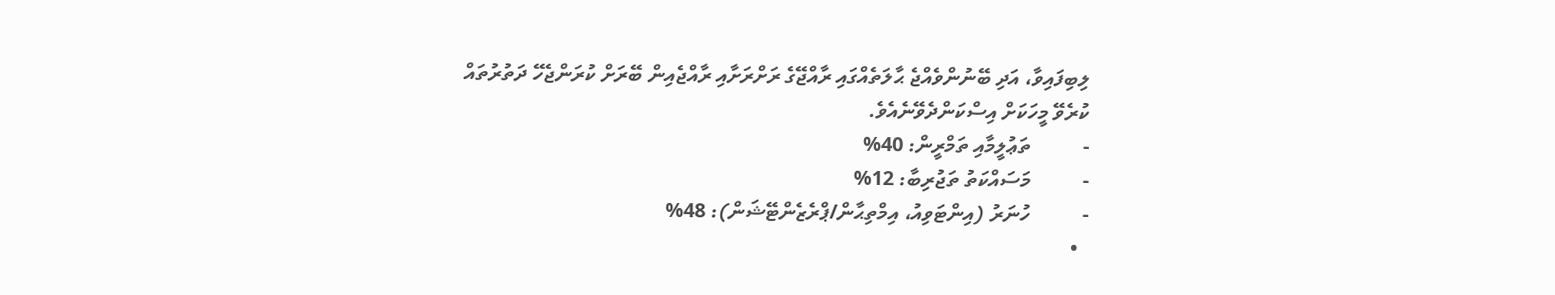ލިބިފައިވާ، އަދި ބޭނުންވެއްޖެ ޙާލަތެއްގައި ރާއްޖޭގެ ރަށްރަށާއި ރާއްޖެއިން ބޭރަށް ކުރަންޖެހޭ ދަތުރުތައް ކުރެވޭ މީހަކަށް އިސްކަންދެވޭނެއެވެ.
-          ތަޢުލީމާއި ތަމްރީން: 40%
-          މަސައްކަތު ތަޖުރިބާ: 12%
-          ހުނަރު (އިންޓަވިއު، އިމްތިޙާން/ޕްރެޒެންޓޭޝަން): 48%
  •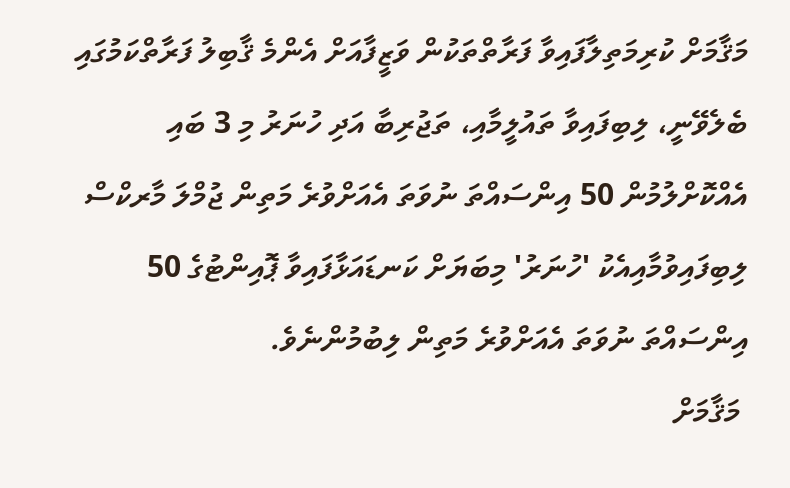މަޤާމަށް ކުރިމަތިލާފައިވާ ފަރާތްތަކުން ވަޒީފާއަށް އެންމެ ޤާބިލު ފަރާތްކަމުގައި ބެލެވޭނީ، ލިބިފައިވާ ތައުލީމާއި، ތަޖުރިބާ އަދި ހުނަރު މި 3 ބައި އެއްކޮށްލުމުން 50 އިންސައްތަ ނުވަތަ އެއަށްވުރެ މަތިން ޖުމްލަ މާރކްސް ލިބިފައިވުމާއިއެކު 'ހުނަރު' މިބަޔަށް ކަނޑައަޅާފައިވާ ޕޮއިންޓުގެ 50 އިންސައްތަ ނުވަތަ އެއަށްވުރެ މަތިން ލިބުމުންނެވެ.
 މަޤާމަށް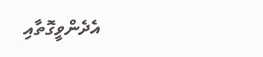އެދެންވީގޮތާއި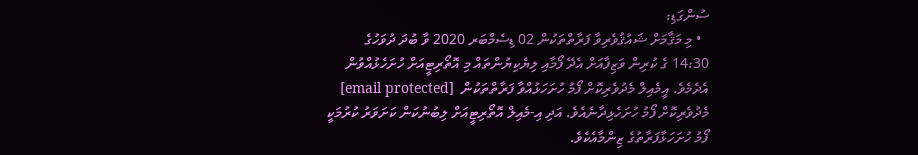ސުންގަޑި:
  • މި މަޤާމަށް ޝައުޤުވެރިވާ ފަރާތްތަކުން 02 ޑިސެމްބަރ 2020 ވާ ބުދަ ދުވަހުގެ 14:30 ގެ ކުރިން ވަޒިފާއަށް އެދޭ ފޯމާއި ލިޔެކިޔުންތައް މި އޮތޯރިޓީއަށް ހުށަހެޅުއްވުން އެދެމެވެ. އީމެއިލް މެދުވެރިކޮށް ފޯމު ހުށަހަޅުއްވާ ފަރާތްތަކުން  [email protected] މެދުވެރިކޮށް ފޯމު ހުށަހެޅިދާނެއެވެ. އަދި އި-މެއިލް އޮތޯރިޓީއަށް ލިބުނުކަން ކަށަވަރު ކުރުމަކީ ފޯމު ހުށަހަޅާފަރާތުގެ ޒިންމާއެކެވެ.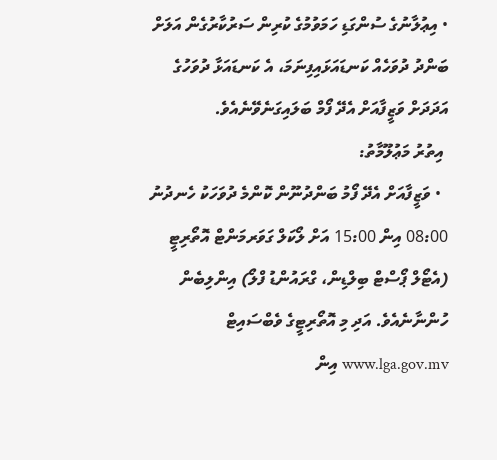• އިޢުލާނުގެ ސުންގަޑި ހަމަވުމުގެ ކުރިން ސަރުކާރުގެން އަލަށް ބަންދު ދުވަހެއް ކަނޑައަޅައިފިނަމަ، އެ ކަނޑައަޅާ ދުވަހުގެ އަދަދަށް ވަޒީފާއަށް އެދޭ ފޯމް ބަލައިގަނެވޭނެއެވެ.
 އިތުރު މަޢުލޫމާތު:
  • ވަޒީފާއަށް އެދޭ ފޯމު ބަންދުނޫން ކޮންމެ ދުވަހަކު ހެނދުނު 08:00 އިން 15:00 އަށް ލޯކަލް ގަވަރމަންޓް އޮތޯރިޓީ (އެޓޯލް ޕޯސްޓް ބިލްޑިން، ގްރައުންޑު ފްލޯ) އިންލިބެން ހުންނާނެއެވެ. އަދި މި އޮތޯރިޓީގެ ވެބްސައިޓް www.lga.gov.mv އިން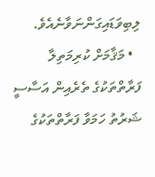ލިބިވަޑައިގަންނަވާނެއެވެ.
  • މަޤާމަށް ކުރިމަތިލާ ފަރާތްތަކުގެ ތެރެއިން އަސާސީ ޝަރުތު ހަމަވާ ފަރާތްތަކުގެ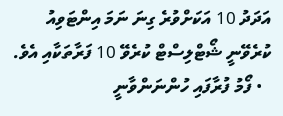އަދަދު 10 އަކަށްވުރެ ގިނަ ނަމަ އިންޓަވިއު ކުރެވޭނީ ޝޯޓްލިސްޓް ކުރެވޭ 10 ފަރާތަކާއި އެވެ.
  • ފޯމު ފުރާފައި ހުންނަންވާނީ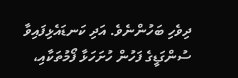ދިވެހި ބަހުންނެވެ. އަދި ކަނޑައެޅިފައިވާ ސުންގަޑީގެ ފަހުން ހުށަހަޅާ ފޯމުތަކާއި،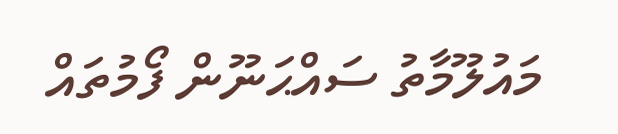މައުލޫމާތު ސައްޙަނޫން ފޯމުތައް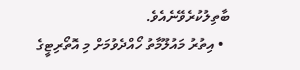ބާތިލުކުރެވޭނެއެވެ.
  • އިތުރު މައުލޫމާތު ހޯއްދެވުމަށް މި އޮތޯރިޓީގެ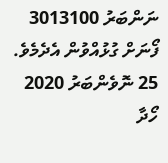ނަންބަރު 3013100 ފޯނަށް ގުޅުއްވުން އެދެމެވެ.
25 ނޮވެންބަރު 2020
ހޯދާ